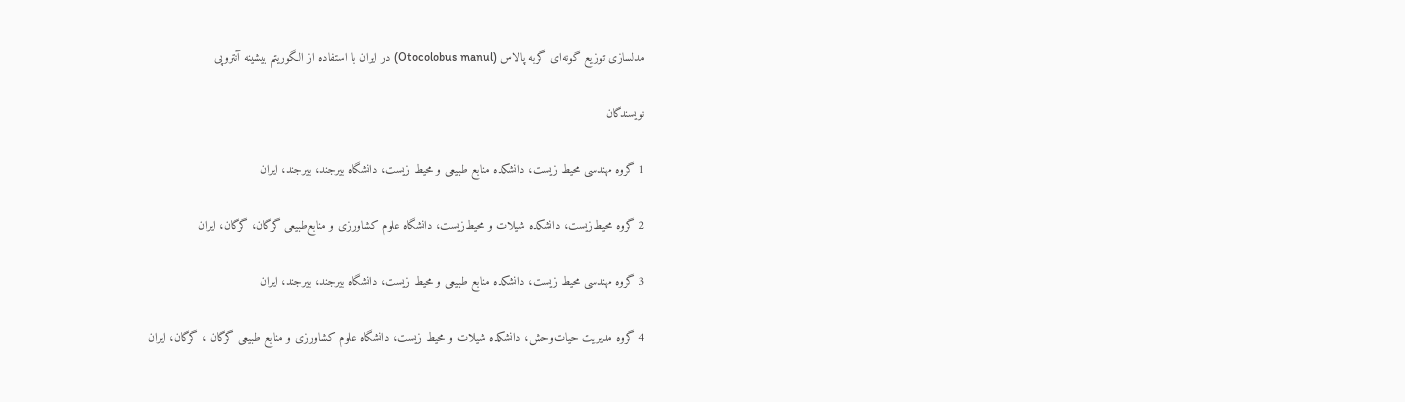مدلسازی توزیع گونه‌ای گربه پالاس (Otocolobus manul) در ایران با استفاده از الگوریتم بیشینه آنتروپی

نویسندگان

1 گروه مهندسی محیط زیست، دانشکده منابع طبیعی و محیط زیست، دانشگاه بیرجند، بیرجند، ایران

2 گروه محیط‌زیست، دانشکده شیلات و محیط‌زیست، دانشگاه علوم کشاورزی و منابع‌طبیعی گرگان، گرگان، ایران

3 گروه مهندسی محیط زیست، دانشکده منابع طبیعی و محیط زیست، دانشگاه بیرجند، بیرجند، ایران

4 گروه مدیریت حیات‌وحش، دانشکده شیلات و محیط زیست، دانشگاه علوم کشاورزی و منابع طبیعی گرگان ، گرگان، ایران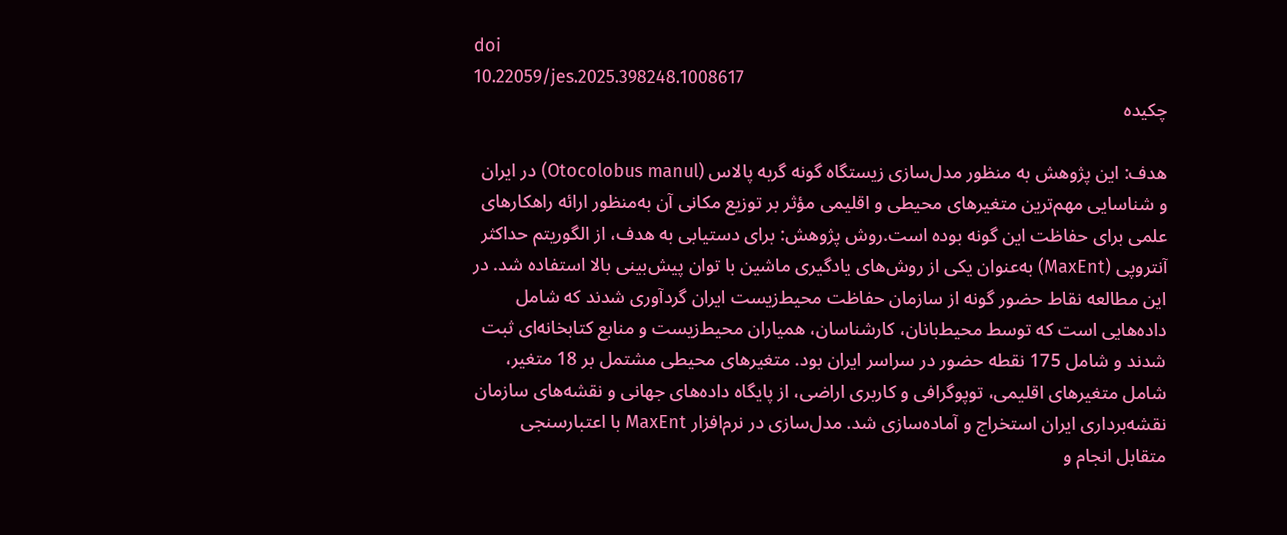doi
10.22059/jes.2025.398248.1008617
چکیده

هدف: این پژوهش به منظور مدل‌سازی زیستگاه گونه گربه پالاس (Otocolobus manul) در ایران و شناسایی مهم‌ترین متغیرهای محیطی و اقلیمی مؤثر بر توزیع مکانی آن به‌منظور ارائه راهکارهای علمی برای حفاظت این گونه بوده است.روش پژوهش: برای دستیابی به هدف، از الگوریتم حداکثر آنتروپی (MaxEnt) به‌عنوان یکی از روش‌های یادگیری ماشین با توان پیش‌بینی بالا استفاده شد. در این مطالعه نقاط حضور گونه از سازمان حفاظت محیط‌زیست ایران گردآوری شدند که شامل داده‌هایی است که توسط محیط‌بانان، کارشناسان، همیاران محیط‌زیست و منابع کتابخانه‌ای ثبت شدند و شامل 175 نقطه حضور در سراسر ایران بود. متغیرهای محیطی مشتمل بر 18 متغیر، شامل متغیرهای اقلیمی، توپوگرافی و کاربری اراضی، از پایگاه داده‌های جهانی و نقشه‌های سازمان نقشه‌برداری ایران استخراج و آماده‌سازی شد. مدل‌سازی در نرم‌افزار MaxEnt با اعتبارسنجی متقابل انجام و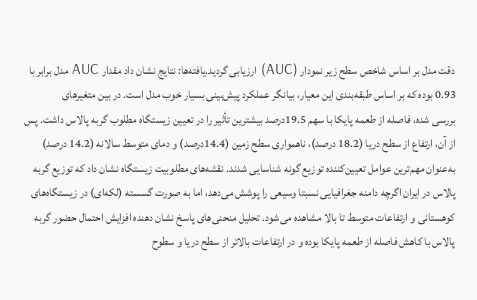دقت مدل بر اساس شاخص سطح زیر نمودار (AUC) ارزیابی گردید.یافته‌ها: نتایج نشان داد مقدار AUC مدل برابر با 0.93 بوده که بر اساس طبقه‌بندی این معیار، بیانگر عملکرد پیش‌‌بینی بسیار خوب مدل است. در بین متغیرهای بررسی ‌شده، فاصله از طعمه پایکا با سهم 19.5درصد بیشترین تأثیر را در تعیین زیستگاه مطلوب گربه پالاس داشت. پس از آن، ارتفاع از سطح دریا (18.2 درصد)، ناهمواری سطح زمین (14.4درصد) و دمای متوسط سالانه (14.2 درصد) به‌عنوان مهم‌ترین عوامل تعیین‌کننده توزیع گونه شناسایی شدند. نقشه‌های مطلوبیت زیستگاه نشان داد که توزیع گربه پالاس در ایران اگرچه دامنه جغرافیایی نسبتا وسیعی را پوشش می‌‌دهد، اما به صورت گسسته (لکه‌‌ای) در زیستگاه‌‌های کوهستانی و ارتفاعات متوسط تا بالا مشاهده می‌‌شود. تحلیل منحنی‌های پاسخ نشان دهنده افزایش احتمال حضور گربه پالاس با کاهش فاصله از طعمه پایکا بوده و در ارتفاعات بالاتر از سطح دریا و سطوح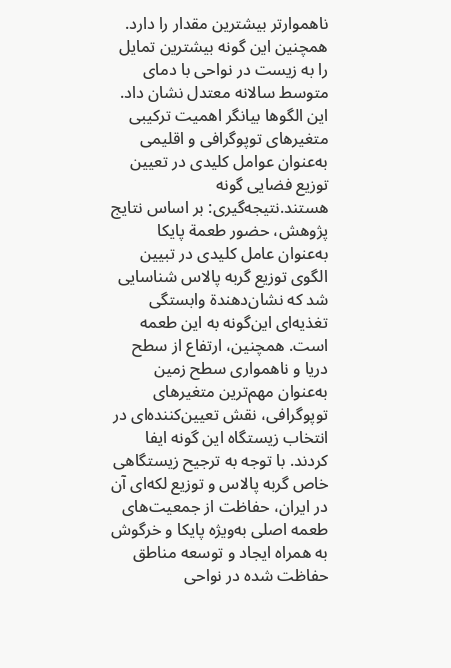ناهموارتر بیشترین مقدار را دارد. همچنین این گونه بیشترین تمایل را به زیست در نواحی با دمای متوسط سالانه معتدل نشان داد. این الگوها بیانگر اهمیت ترکیبی متغیرهای توپوگرافی و اقلیمی به‌عنوان عوامل کلیدی در تعیین توزیع فضایی گونه هستند.نتیجه‌گیری: بر اساس نتایج پژوهش، حضور طعمة پایکا به‌عنوان عامل کلیدی در تبیین الگوی توزیع گربه پالاس شناسایی شد که نشان‌دهندة وابستگی تغذیه‌ای این‌گونه به این طعمه است. همچنین، ارتفاع از سطح دریا و ناهمواری سطح زمین به‌عنوان مهم‌ترین متغیرهای توپوگرافی، نقش تعیین‌کننده‌ای در انتخاب زیستگاه این گونه ایفا کردند. با توجه به ترجیح زیستگاهی خاص گربه پالاس و توزیع لکه‌ای آن در ایران، حفاظت از جمعیت‌های طعمه اصلی به‌ویژه پایکا و خرگوش به همراه ایجاد و توسعه مناطق حفاظت شده در نواحی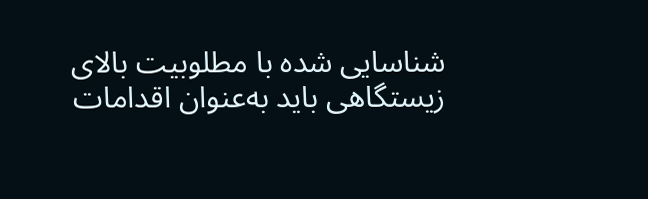شناسایی شده با مطلوبیت بالای زیستگاهی باید به‌عنوان اقدامات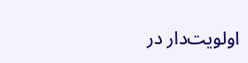اولویت‌دار در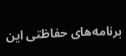برنامه‌های حفاظتی این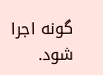گونه اجرا شود.